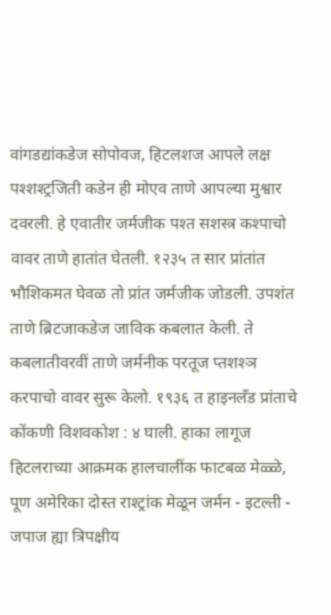वांगडद्यांकडेज सोपोवज, हिटलशज आपले लक्ष पश्शश्ट्रजिती कडेन ही मोएव ताणे आपल्या मुश्वार दवरली. हे एवातीर जर्मजीक पश्त सशस्त्र कश्पाचो वावर ताणे हातांत घेतली. १२३५ त सार प्रांतांत भौशिकमत घेवळ तो प्रांत जर्मजीक जोडली. उपशंत ताणे ब्रिटजाकडेज जाविक कबलात केली. ते कबलातीवरवीं ताणे जर्मनीक परतूज प्तशश्ञ करपाचो वावर सुरू केलो. १९३६ त हाइनलँड प्रांताचे कोंकणी विशवकोश : ४ घाली. हाका लागूज हिटलराच्या आक्रमक हालचालींक फाटबळ मेळ्ळे, पूण अमेरिका दोस्त राश्ट्रांक मेळून जर्मन - इटल्ती - जपाज ह्या त्रिपक्षीय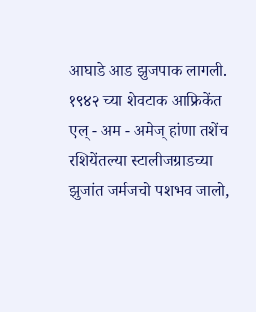आघाडे आड झुजपाक लागली. १९४२ च्या शेवटाक आफ्रिकेंत एल् - अम - अमेज् हांणा तशेंच रशियेंतल्या स्टालीजग्राडच्या झुजांत जर्मजचो पशभव जालो,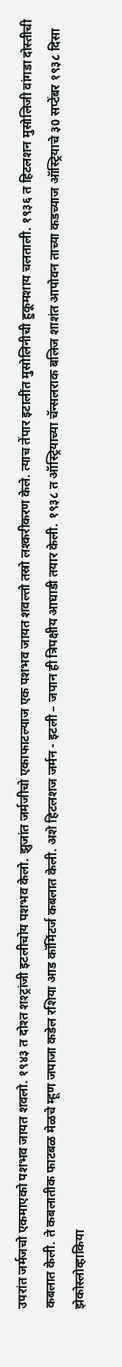उपरांत जर्मजचो एकमाएको पशभव जायत शवलो. १९४३ त दोश्त शश्ट्रांजी इटलीचोय पशभव केलो. झुजांत जर्मजीचो एकाफाटल्याज एक पशभव जायत शवल्तो तस्रो लश्करीकरण केले. त्याच तेंपार इटालींत मुसोलिनीची हुकूमशाय चलताली. १९३६ त हिटलशन मुसोलिजी वांगडा दोस्तीची कबलात केली. ते कबलातीक फाटबळ मेळचे म्हूण जपाजा कडेल रशिया आड कॉमिंटर्ज कबलात केली. अशे हिटलशज जर्मन - इटली – जपान ही त्रिपक्षीय आघाडी तयार केली. १९३८ त ऑस्ट्रियाच्या चॅन्सलराक बलिज शाशंत आपोवन ताच्या कडच्याज ऑस्ट्रियाचे ३0 सप्टेंबर १९३८ दिसा झेकोस्लोव्हाकिया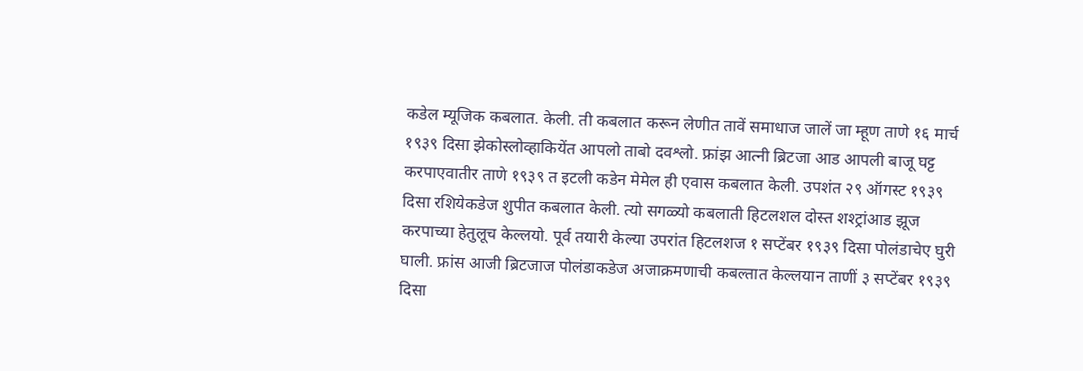कडेल म्यूजिक कबलात. केली. ती कबलात करून लेणीत तावें समाधाज जालें जा म्हूण ताणे १६ मार्च १९३९ दिसा झेकोस्लोव्हाकियेंत आपलो ताबो दवश्लो. फ्रांझ आत्नी ब्रिटजा आड आपली बाजू घट्ट करपाएवातीर ताणे १९३९ त इटली कडेन मेमेल ही एवास कबलात केली. उपशंत २९ ऑगस्ट १९३९ दिसा रशियेकडेज शुपीत कबलात केली. त्यो सगळ्यो कबलाती हिटलशल दोस्त शश्ट्रांआड झूज करपाच्या हेतुलूच केल्लयो. पूर्व तयारी केल्या उपरांत हिटलशज १ सप्टेंबर १९३९ दिसा पोलंडाचेए घुरी घाली. फ्रांस आजी ब्रिटजाज पोलंडाकडेज अजाक्रमणाची कबल्तात केल्लयान ताणीं ३ सप्टेंबर १९३९ दिसा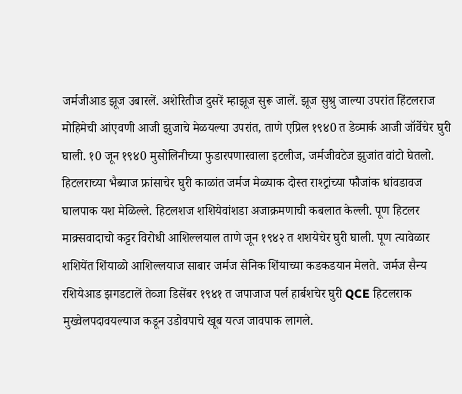जर्मजीआड झूज उबारलें. अशेरितीज दुसरें म्हाझूज सुरू जालें. झूज सुश्रु जाल्या उपरांत हिंटलराज मोहिमेची आंएवणी आजी झुजाचे मेळयल्या उपरांत, ताणे एप्रिल १९४0 त डेव्मार्क आजी जॉर्वेचेर घुरी घाली. १0 जून १९४0 मुसोलिनीच्या फुडारपणारवाला इटलीज, जर्मजीवटेज झुजांत वांटो घेतलो. हिटलराच्या भैब्याज फ्रांसाचेर घुरी काळांत जर्मज मेळ्याक दोस्त राश्ट्रांच्या फौजांक धांवडावज घालपाक यश मेळिल्ले. हिटलशज शशियेवांशडा अजाक्रमणाची कबलात केल्ली. पूण हिटलर माक्र्सवादाचो कट्टर विरोधी आशिल्लयाल ताणे जून १९४२ त शशयेचेर घुरी घाली. पूण त्यावेळार शशियेंत शिंयाळो आशिल्लयाज साबार जर्मज सेनिक शिंयाच्या कडकडयान मेलते. जर्मज सैन्य रशियेआड झगडटालें तेव्जा डिसेंबर १९४१ त जपाजाज पर्ल हार्बशचेर घुरी QCE हिटलराक मुख्वेलपदावयल्याज कडून उडोवपाचे खूब यत्ज जावपाक लागले.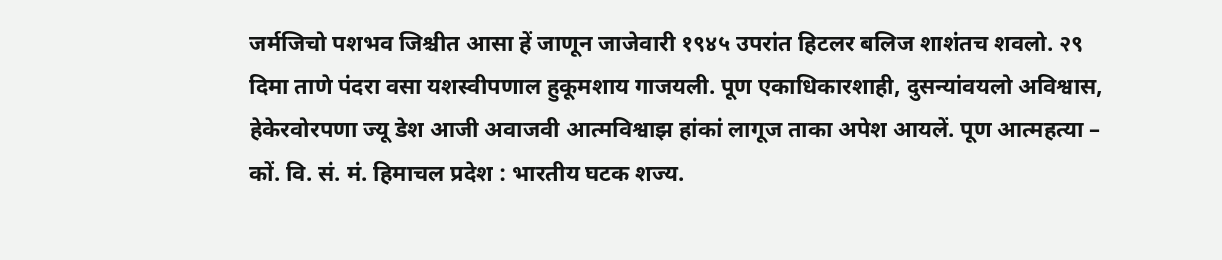जर्मजिचो पशभव जिश्चीत आसा हें जाणून जाजेवारी १९४५ उपरांत हिटलर बलिज शाशंतच शवलो. २९ दिमा ताणे पंदरा वसा यशस्वीपणाल हुकूमशाय गाजयली. पूण एकाधिकारशाही, दुसन्यांवयलो अविश्वास, हेकेरवोरपणा ज्यू डेश आजी अवाजवी आत्मविश्वाझ हांकां लागूज ताका अपेश आयलें. पूण आत्महत्या – कों. वि. सं. मं. हिमाचल प्रदेश : भारतीय घटक शज्य.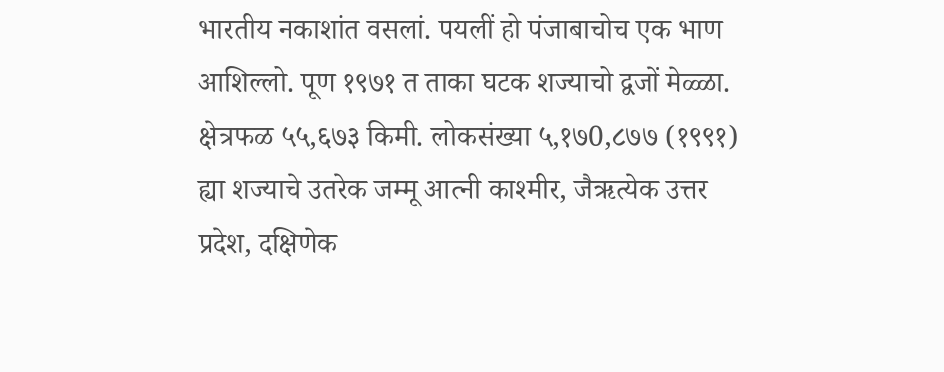भारतीय नकाशांत वसलां. पयलीं हो पंजाबाचोच एक भाण आशिल्लो. पूण १९७१ त ताका घटक शज्याचो द्वजों मेळ्ळा. क्षेत्रफळ ५५,६७३ किमी. लोकसंख्या ५,१७0,८७७ (१९९१) ह्या शज्याचे उतरेक जम्मू आत्नी काश्मीर, जैऋत्येक उत्तर प्रदेश, दक्षिणेक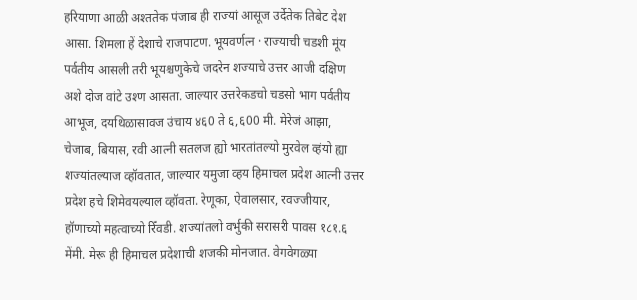हरियाणा आळी अश्ततेक पंजाब ही राज्यां आसूज उर्देतेक तिबेट देश आसा. शिमला हें देशाचे राजपाटण. भूयवर्णत्न · राज्याची चडशी मूंय पर्वतीय आसली तरी भूयश्चणुकेचे जदरेन शज्याचे उत्तर आजी दक्षिण अशे दोज वांटे उश्ण आसता. जाल्यार उत्तरेकडचो चडसो भाग पर्वतीय आभूज, दयथिळासावज उंचाय ४६0 ते ६,६00 मी. मेरेजं आझा, चेजाब, बियास, रवी आत्नी सतलज ह्यो भारतांतल्यो मुरवेल व्हंयो ह्या शज्यांतल्याज व्हॉवतात, जाल्यार यमुजा व्हय हिमाचल प्रदेश आत्नी उत्तर प्रदेश हचे शिमेवयल्याल व्हॉवता. रेणूका, ऐवालसार, रवज्जीयार, हॉणाच्यो महत्वाच्यो रिँवडी. शज्यांतलो वर्भुकी सरासरी पावस १८१.६ मेंमी. मेरू ही हिमाचल प्रदेशाची शजकी मोनजात. वेगवेगळ्या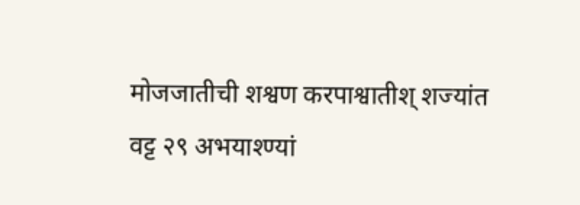मोजजातीची शश्वण करपाश्वातीश् शज्यांत वट्ट २९ अभयाश्ण्यां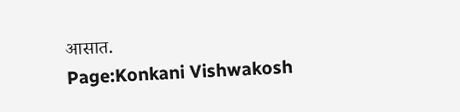आसात.
Page:Konkani Vishwakosh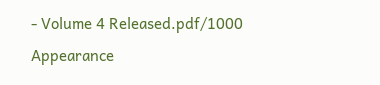- Volume 4 Released.pdf/1000
Appearance